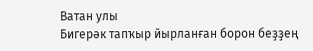Ватан улы
Бигерәк тапҡыр йырланған борон беҙҙең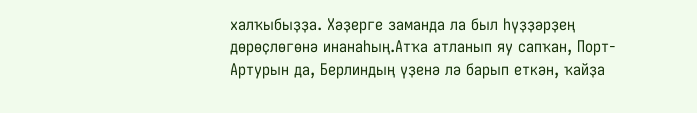халҡыбыҙҙа. Хәҙерге заманда ла был һүҙҙәрҙең дөрөҫлөгөнә инанаһың.Атҡа атланып яу сапҡан, Порт-Артурын да, Берлиндың үҙенә лә барып еткән, ҡайҙа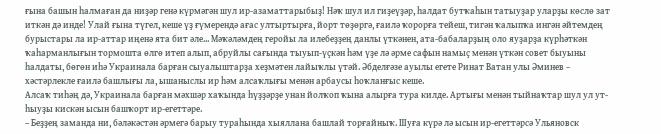ғына башын һалмаған да ниҙәр генә күрмәгән шул ир-азаматтарыбыҙ! Нәҡ шул ил гиҙеүҙәр, һалдат бутҡаһын татыуҙар уларҙы көслө зат иткән дә инде! Улай ғына түгел, кеше үҙ ғүмерендә ағас ултыртырға, йорт төҙөргә, ғаилә ҡорорға тейеш, тигән ҡалыпҡа ингән әйтемдең бурыстары ла ир-аттар иңенә ята бит әле... Мәҡәләмдең геройы ла илебеҙҙең данлы үткәнен, ата-бабаларҙың оло яуҙарҙа күрһәткән ҡаһарманлығын тормошта өлгө итеп алып, абруйлы сағында тыуып-үҫкән һәм үҙе лә әрме сафын намыҫ менән үткән совет быуыны һалдаты, бөгөн иһә Украинала барған сыуалыштарҙа хеҙмәтен лайыҡлы үтәй. Әбделғәзе ауылы егете Ринат Ватан улы Әминев – хәстәрлекле ғаилә башлығы ла, ышаныслы ир һәм алсаҡлығы менән арбаусы һоҡланғыс кеше.
Алсаҡ тиһәң дә, Украинала барған мәхшәр хаҡында һүҙҙәрҙе унан йолҡоп ҡына алырға тура килде. Артығы менән тыйнаҡтар шул ул ут-һыуҙы кискән ысын башҡорт ир-егеттәре.
– Беҙҙең заманда ни, бәләкәстән әрмегә барыу тураһында хыяллана башлай торғайныҡ. Шуға күрә лә ысын ир-егеттәрсә Ульяновск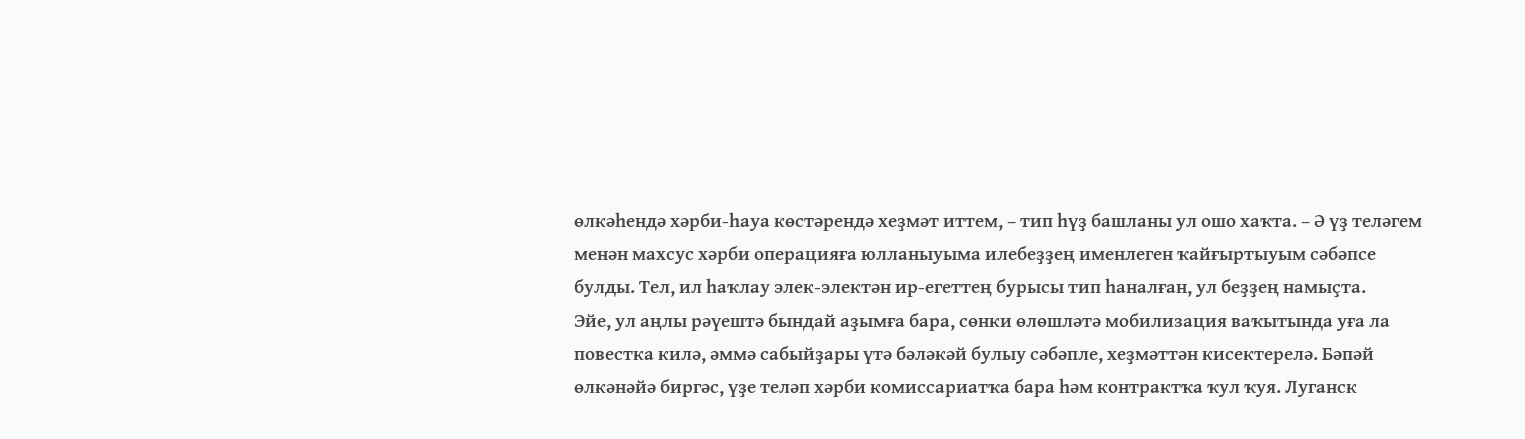өлкәһендә хәрби-һауа көстәрендә хеҙмәт иттем, – тип һүҙ башланы ул ошо хаҡта. – Ә үҙ теләгем менән махсус хәрби операцияға юлланыуыма илебеҙҙең именлеген ҡайғыртыуым сәбәпсе булды. Тел, ил һаҡлау элек-электән ир-егеттең бурысы тип һаналған, ул беҙҙең намыҫта.
Эйе, ул аңлы рәүештә бындай аҙымға бара, сөнки өлөшләтә мобилизация ваҡытында уға ла повестка килә, әммә сабыйҙары үтә бәләкәй булыу сәбәпле, хеҙмәттән кисектерелә. Бәпәй өлкәнәйә биргәс, үҙе теләп хәрби комиссариатҡа бара һәм контрактҡа ҡул ҡуя. Луганск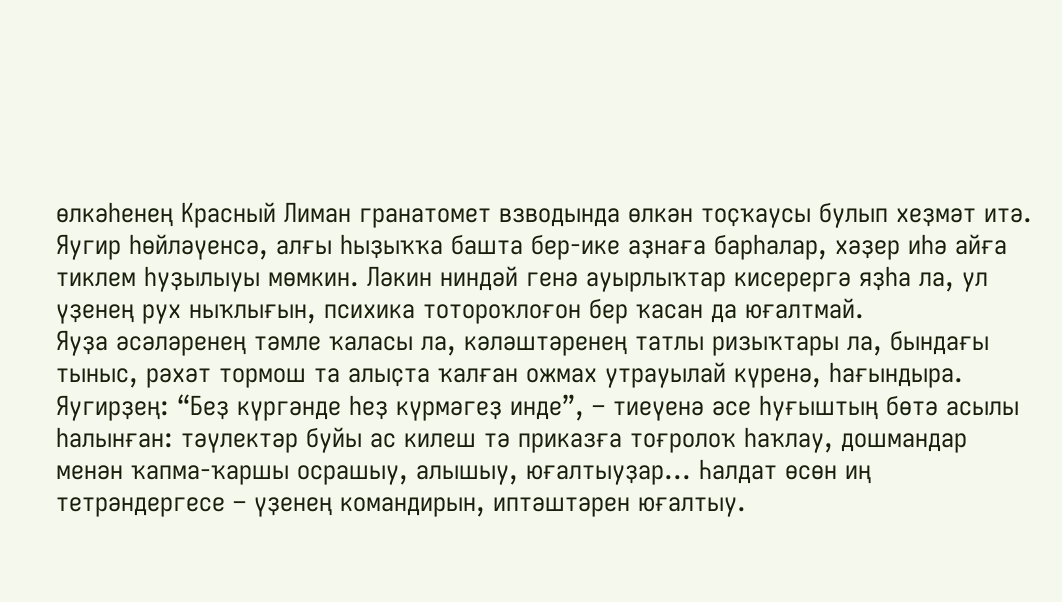өлкәһенең Красный Лиман гранатомет взводында өлкән тоҫҡаусы булып хеҙмәт итә. Яугир һөйләүенсә, алғы һыҙыҡҡа башта бер-ике аҙнаға барһалар, хәҙер иһә айға тиклем һуҙылыуы мөмкин. Ләкин ниндәй генә ауырлыҡтар кисерергә яҙһа ла, ул үҙенең рух ныҡлығын, психика тотороҡлоғон бер ҡасан да юғалтмай.
Яуҙа әсәләренең тәмле ҡаласы ла, кәләштәренең татлы ризыҡтары ла, бындағы тыныс, рәхәт тормош та алыҫта ҡалған ожмах утрауылай күренә, һағындыра. Яугирҙең: “Беҙ күргәнде һеҙ күрмәгеҙ инде”, – тиеүенә әсе һуғыштың бөтә асылы һалынған: тәүлектәр буйы ас килеш тә приказға тоғролоҡ һаҡлау, дошмандар менән ҡапма-ҡаршы осрашыу, алышыу, юғалтыуҙар... Һалдат өсөн иң тетрәндергесе – үҙенең командирын, иптәштәрен юғалтыу.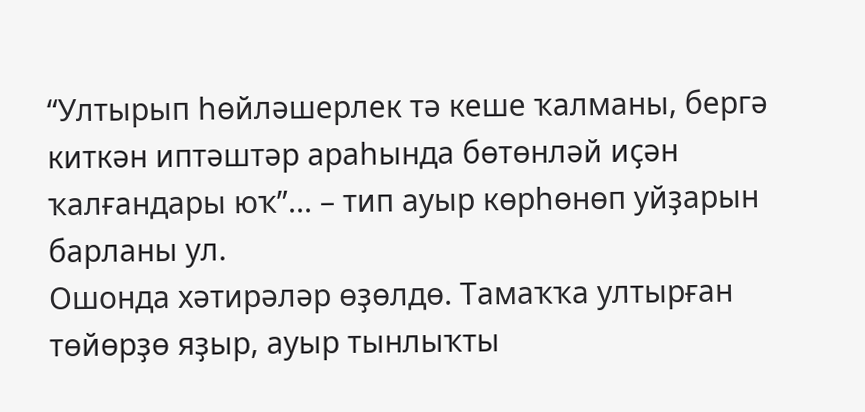“Ултырып һөйләшерлек тә кеше ҡалманы, бергә киткән иптәштәр араһында бөтөнләй иҫән ҡалғандары юҡ”... – тип ауыр көрһөнөп уйҙарын барланы ул.
Ошонда хәтирәләр өҙөлдө. Тамаҡҡа ултырған төйөрҙө яҙыр, ауыр тынлыҡты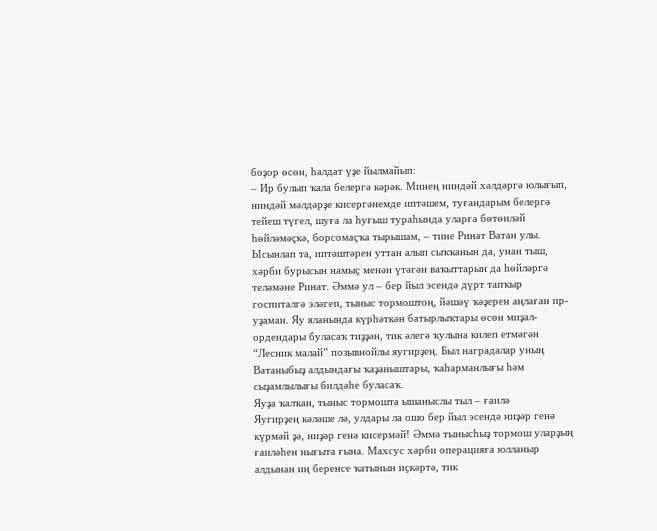боҙор өсөн, һалдат үҙе йылмайып:
– Ир булып ҡала белергә кәрәк. Минең ниндәй хәлдәргә юлығып, ниндәй мәлдәрҙе кисергәнемде иптәшем, туғандарым белергә тейеш түгел, шуға ла һуғыш тураһында уларға бөтөнләй һөйләмәҫкә, борсомаҫҡа тырышам, – тине Ринат Ватан улы.
Ысынлап та, иптәштәрен уттан алып сыҡҡанын да, унан тыш, хәрби бурысын намыҫ менән үтәгән ваҡыттарын да һөйләргә теләмәне Ринат. Әммә ул – бер йыл эсендә дүрт тапҡыр госпиталгә эләгеп, тыныс тормоштоң, йәшәү ҡәҙерен аңлаған ир-уҙаман. Яу яланында күрһәткән батырлыҡтары өсөн миҙал-ордендары буласаҡ тиҙҙән, тик әлегә ҡулына килеп етмәгән “Лесник малай” позывнойлы яугирҙең. Был наградалар уның Ватаныбыҙ алдындағы ҡаҙаныштары, ҡаһарманлығы һәм сыҙамлылығы билдәһе буласаҡ.
Яуҙа ҡалҡан, тыныс тормошта ышаныслы тыл – ғаилә
Яугирҙең кәләше лә, улдары ла ошо бер йыл эсендә ниҙәр генә күрмәй ҙә, ниҙәр генә кисермәй! Әммә тынысһыҙ тормош уларҙың ғаиләһен нығыта ғына. Махсус хәрби операцияға юлланыр алдынан иң беренсе ҡатынын иҫкәртә, тик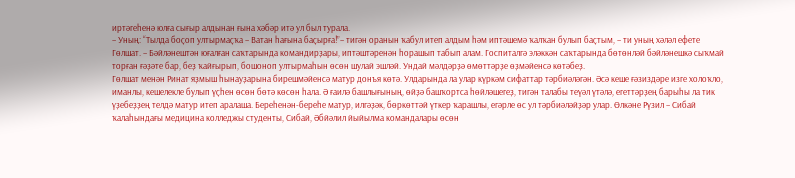иртәгеһенә юлға сығыр алдынан ғына хәбәр итә ул был турала.
– Уның: “Тылда боҫоп ултырмаҫҡа – Ватан һағына баҫырға!”– тигән оранын ҡабул итеп алдым һәм иптәшемә ҡалҡан булып баҫтым, – ти уның хәләл ефете Гөлшат. – Бәйләнештән юғалған саҡтарында командирҙары, иптәштәренән һорашып табып алам. Госпиталгә эләккән саҡтарында бөтөнләй бәйләнешкә сыҡмай торған ғәҙәте бар, беҙ ҡайғырып, бошоноп ултырмаһын өсөн шулай эшләй. Ундай мәлдәрҙә өмөттәрҙе өҙмәйенсә көтәбеҙ.
Гөлшат менән Ринат яҙмыш һынауҙарына бирешмәйенсә матур донъя көтә. Улдарында ла улар күркәм сифаттар тәрбиәләгән. Әсә кеше ғәзиздәре изге холоҡло, иманлы, кешелекле булып үҫһен өсөн бөтә көсөн һала. Ә ғаилә башлығының, өйҙә башҡортса һөйләшегеҙ, тигән талабы теүәл үтәлә, егеттәрҙең барыһы ла тик үҙебеҙҙең телдә матур итеп аралаша. Береһенән-береһе матур, илгәҙәк, бөркөттәй үткер ҡарашлы, егәрле өс ул тәрбиәләйҙәр улар. Өлкәне Рүзил – Сибай ҡалаһындағы медицина колледжы студенты, Сибай, Әбйәлил йыйылма командалары өсөн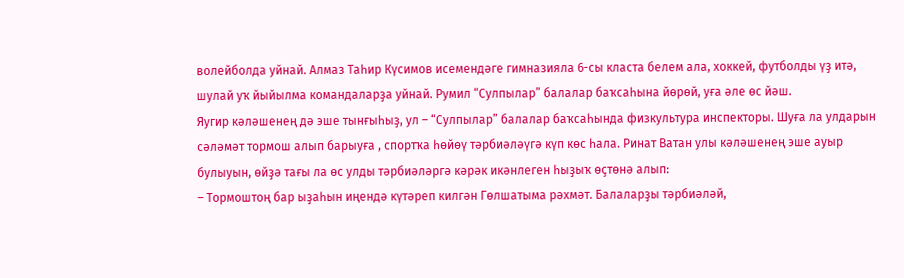волейболда уйнай. Алмаз Таһир Күсимов исемендәге гимназияла 6-сы класта белем ала, хоккей, футболды үҙ итә, шулай уҡ йыйылма командаларҙа уйнай. Румил “Сулпылар” балалар баҡсаһына йөрөй, уға әле өс йәш.
Яугир кәләшенең дә эше тынғыһыҙ, ул – “Сулпылар” балалар баҡсаһында физкультура инспекторы. Шуға ла улдарын сәләмәт тормош алып барыуға , спортҡа һөйөү тәрбиәләүгә күп көс һала. Ринат Ватан улы кәләшенең эше ауыр булыуын, өйҙә тағы ла өс улды тәрбиәләргә кәрәк икәнлеген һыҙыҡ өҫтөнә алып:
– Тормоштоң бар ыҙаһын иңендә күтәреп килгән Гөлшатыма рәхмәт. Балаларҙы тәрбиәләй,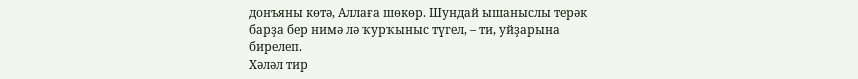донъяны көтә, Аллаға шөкөр. Шундай ышаныслы терәк барҙа бер нимә лә ҡурҡыныс түгел, – ти, уйҙарына бирелеп.
Хәләл тир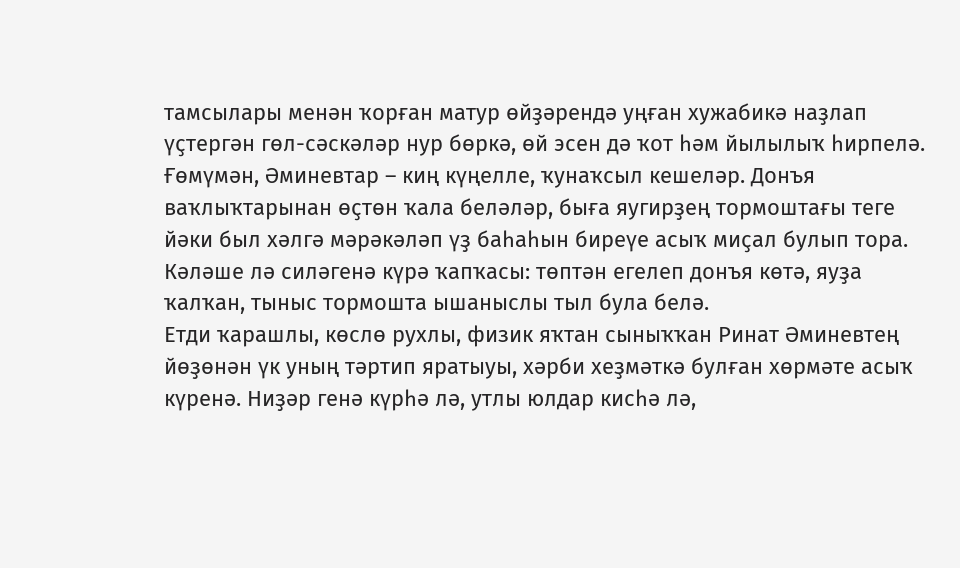тамсылары менән ҡорған матур өйҙәрендә уңған хужабикә наҙлап үҫтергән гөл-сәскәләр нур бөркә, өй эсен дә ҡот һәм йылылыҡ һирпелә. Ғөмүмән, Әминевтар – киң күңелле, ҡунаҡсыл кешеләр. Донъя ваҡлыҡтарынан өҫтөн ҡала беләләр, быға яугирҙең тормоштағы теге йәки был хәлгә мәрәкәләп үҙ баһаһын биреүе асыҡ миҫал булып тора. Кәләше лә силәгенә күрә ҡапҡасы: төптән егелеп донъя көтә, яуҙа ҡалҡан, тыныс тормошта ышаныслы тыл була белә.
Етди ҡарашлы, көслө рухлы, физик яҡтан сыныҡҡан Ринат Әминевтең йөҙөнән үк уның тәртип яратыуы, хәрби хеҙмәткә булған хөрмәте асыҡ күренә. Ниҙәр генә күрһә лә, утлы юлдар кисһә лә,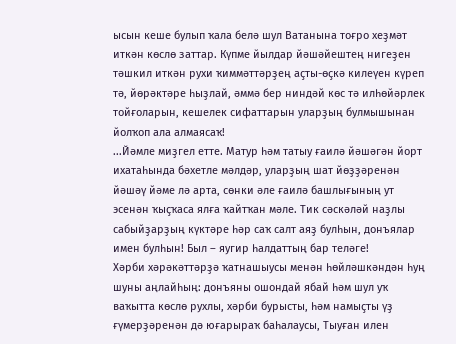ысын кеше булып ҡала белә шул Ватанына тоғро хеҙмәт иткән көслө заттар. Күпме йылдар йәшәйештең нигеҙен тәшкил иткән рухи ҡиммәттәрҙең аҫты-өҫкә килеүен күреп тә, йөрәктәре һыҙлай, әммә бер ниндәй көс тә илһөйәрлек тойғоларын, кешелек сифаттарын уларҙың булмышынан йолҡоп ала алмаясаҡ!
...Йәмле миҙгел етте. Матур һәм татыу ғаилә йәшәгән йорт ихатаһында бәхетле мәлдәр, уларҙың шат йөҙҙәренән йәшәү йәме лә арта, сөнки әле ғаилә башлығының ут эсенән ҡыҫҡаса ялға ҡайтҡан мәле. Тик сәскәләй наҙлы сабыйҙарҙың күктәре һәр саҡ салт аяҙ булһын, донъялар имен булһын! Был – яугир һалдаттың бар теләге!
Хәрби хәрәкәттәрҙә ҡатнашыусы менән һөйләшкәндән һуң шуны аңлайһың: донъяны ошондай ябай һәм шул уҡ ваҡытта көслө рухлы, хәрби бурысты, һәм намыҫты үҙ ғүмерҙәренән дә юғарыраҡ баһалаусы, Тыуған илен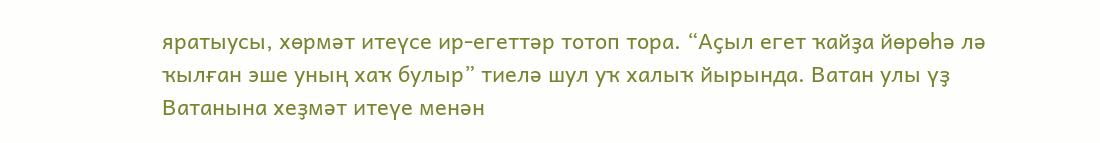яратыусы, хөрмәт итеүсе ир-егеттәр тотоп тора. “Аҫыл егет ҡайҙа йөрөһә лә ҡылған эше уның хаҡ булыр” тиелә шул уҡ халыҡ йырында. Ватан улы үҙ Ватанына хеҙмәт итеүе менән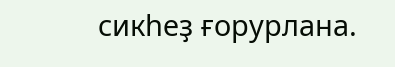сикһеҙ ғорурлана.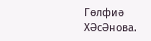Гөлфиә ХӘсӘнова.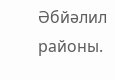Әбйәлил районы.